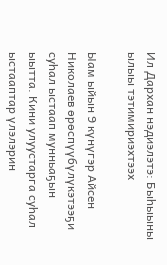Ил Дархан нэдиэлэтэ: Быһыыны ылыы тэтимириэхтээх

Ыам ыйын 9 күнүгэр Айсен Николаев өрөспүүбүлүкэтээҕи суһал ыстаап мунньаҕын ыытта. Кини улуустарга суһал ыстааптар үлэлэрин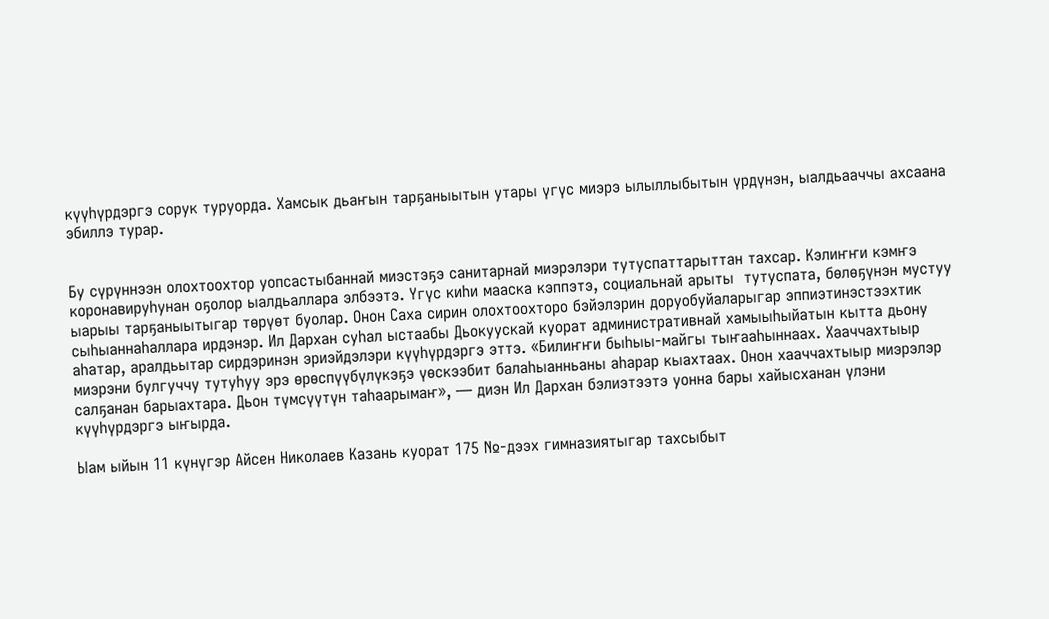күүһүрдэргэ сорук туруорда. Хамсык дьаҥын тарҕаныытын утары үгүс миэрэ ылыллыбытын үрдүнэн, ыалдьааччы ахсаана эбиллэ турар.


Бу сүрүннээн олохтоохтор уопсастыбаннай миэстэҕэ санитарнай миэрэлэри тутуспаттарыттан тахсар. Кэлиҥҥи кэмҥэ коронавируһунан оҕолор ыалдьаллара элбээтэ. Үгүс киһи мааска кэппэтэ, социальнай арыты  тутуспата, бөлөҕүнэн мустуу ыарыы тарҕаныытыгар төрүөт буолар. Онон Саха сирин олохтоохторо бэйэлэрин доруобуйаларыгар эппиэтинэстээхтик сыһыаннаһаллара ирдэнэр. Ил Дархан суһал ыстаабы Дьокуускай куорат административнай хамыыһыйатын кытта дьону аһатар, аралдьытар сирдэринэн эриэйдэлэри күүһүрдэргэ эттэ. «Билиҥҥи быһыы-майгы тыҥааһыннаах. Хааччахтыыр миэрэни булгуччу тутуһуу эрэ өрөспүүбүлүкэҕэ үөскээбит балаһыанньаны аһарар кыахтаах. Онон хааччахтыыр миэрэлэр салҕанан барыахтара. Дьон түмсүүтүн таһаарымаҥ», — диэн Ил Дархан бэлиэтээтэ уонна бары хайысханан үлэни күүһүрдэргэ ыҥырда.

Ыам ыйын 11 күнүгэр Айсен Николаев Казань куорат 175 №-дээх гимназиятыгар тахсыбыт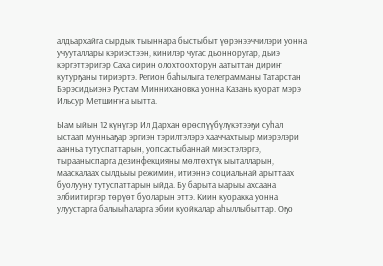алдьархайга сырдык тыыннара быстыбыт үөрэнээччилэри уонна учууталлары кэриэстээн, кинилэр чугас дьонноругар, дьиэ кэргэттэригэр Саха сирин олохтоохторун аатыттан дириҥ кутурҕаны тириэртэ. Регион баһылыга телеграмманы Татарстан Бэрэсидьиэнэ Рустам Миннихановка уонна Казань куорат мэрэ Ильсур Метшиҥҥа ыытта.

Ыам ыйын 12 күнүгэр Ил Дархан өрөспүүбүлүкэтээҕи суһал ыстаап мунньаҕар эргиэн тэрилтэлэрэ хааччахтыыр миэрэлэри аанньа тутуспаттарын, уопсастыбаннай миэстэлэргэ, тырааныспарга дезинфекцияны мөлтөхтүк ыыталларын, мааскалаах сылдьыы режимин, итиэннэ социальнай арыттаах буолууну тутуспаттарын ыйда. Бу барыта ыарыы ахсаана элбиитиргэр төрүөт буоларын эттэ. Киин куоракка уонна улуустарга балыыһаларга эбии куойкалар аһыллыбыттар. Оҕо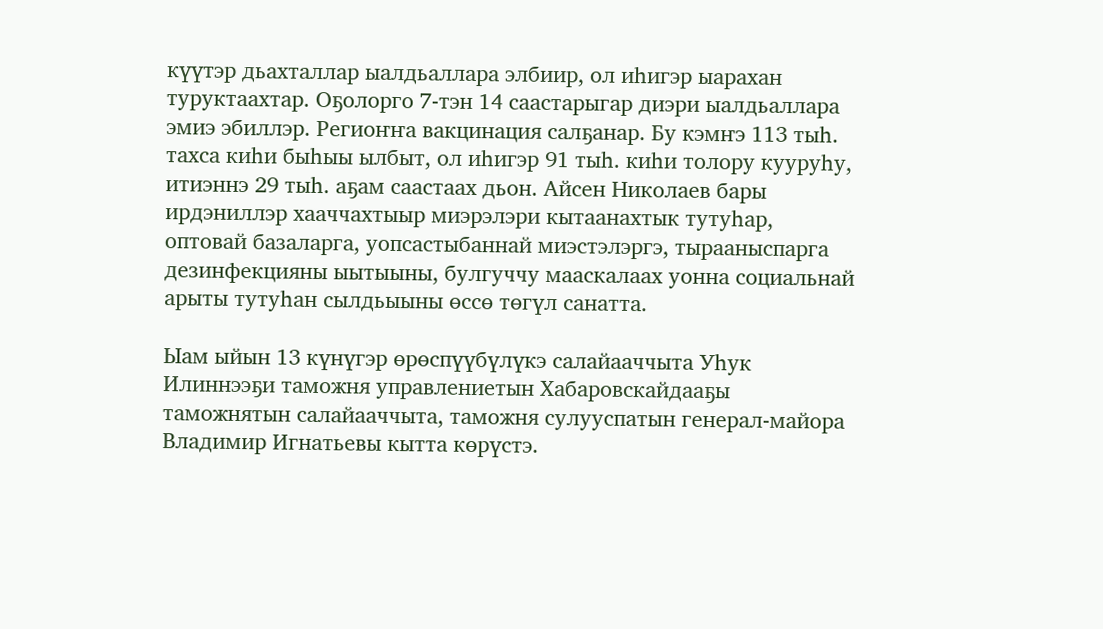күүтэр дьахталлар ыалдьаллара элбиир, ол иһигэр ыарахан туруктаахтар. Оҕолорго 7-тэн 14 саастарыгар диэри ыалдьаллара эмиэ эбиллэр. Региоҥҥа вакцинация салҕанар. Бу кэмҥэ 113 тыһ. тахса киһи быһыы ылбыт, ол иһигэр 91 тыһ. киһи толору кууруһу, итиэннэ 29 тыһ. аҕам саастаах дьон. Айсен Николаев бары ирдэниллэр хааччахтыыр миэрэлэри кытаанахтык тутуһар, оптовай базаларга, уопсастыбаннай миэстэлэргэ, тырааныспарга дезинфекцияны ыытыыны, булгуччу мааскалаах уонна социальнай арыты тутуһан сылдьыыны өссө төгүл санатта.

Ыам ыйын 13 күнүгэр өрөспүүбүлүкэ салайааччыта Уһук Илиннээҕи таможня управлениетын Хабаровскайдааҕы таможнятын салайааччыта, таможня сулууспатын генерал-майора Владимир Игнатьевы кытта көрүстэ.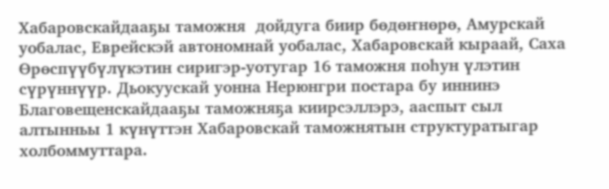Хабаровскайдааҕы таможня  дойдуга биир бөдөҥнөрө, Амурскай уобалас, Еврейскэй автономнай уобалас, Хабаровскай кыраай, Саха Өрөспүүбүлүкэтин сиригэр-уотугар 16 таможня поһун үлэтин сүрүннүүр. Дьокуускай уонна Нерюнгри постара бу иннинэ Благовещенскайдааҕы таможняҕа киирсэллэрэ, ааспыт сыл алтынньы 1 күнүттэн Хабаровскай таможнятын структуратыгар холбоммуттара.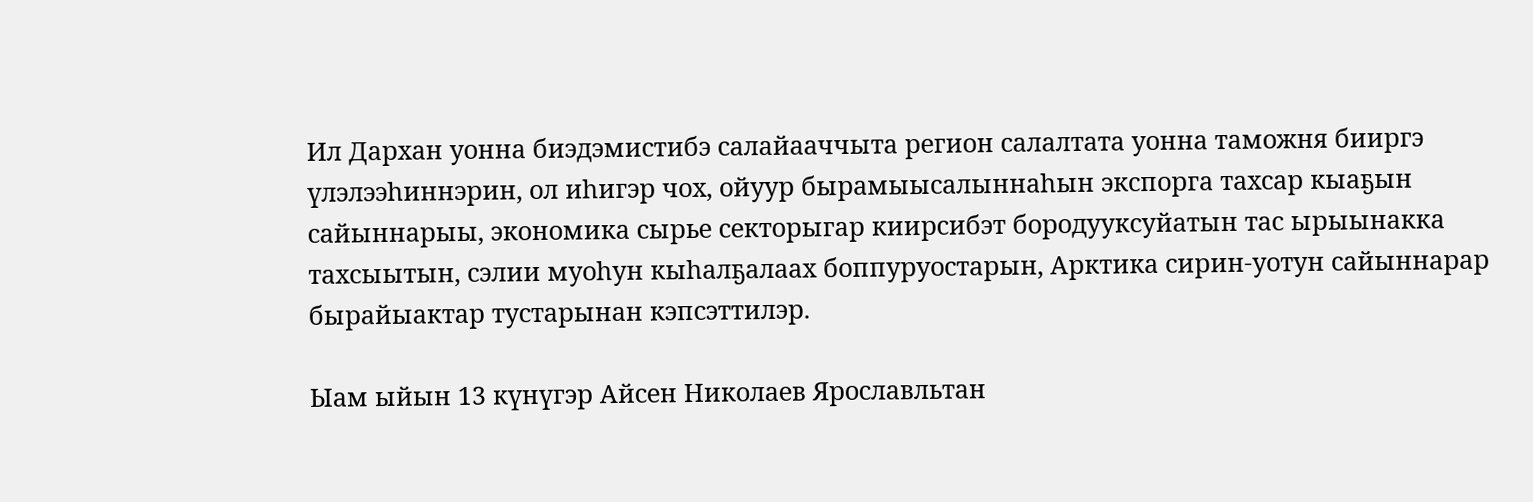Ил Дархан уонна биэдэмистибэ салайааччыта регион салалтата уонна таможня бииргэ үлэлээһиннэрин, ол иһигэр чох, ойуур бырамыысалыннаһын экспорга тахсар кыаҕын сайыннарыы, экономика сырье секторыгар киирсибэт бородууксуйатын тас ырыынакка тахсыытын, сэлии муоһун кыһалҕалаах боппуруостарын, Арктика сирин-уотун сайыннарар бырайыактар тустарынан кэпсэттилэр.

Ыам ыйын 13 күнүгэр Айсен Николаев Ярославльтан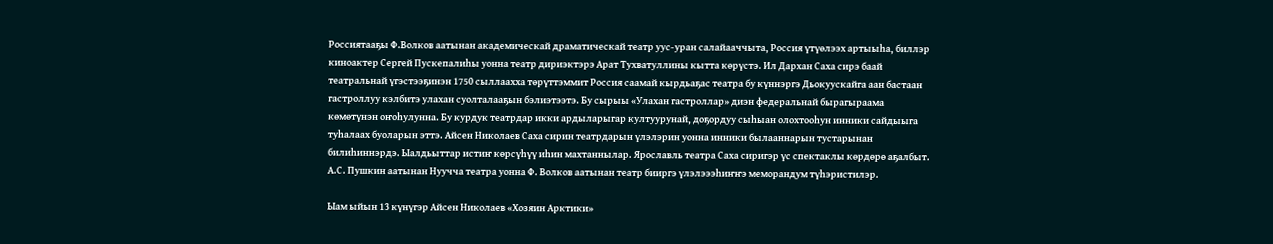Россиятааҕы Ф.Волков аатынан академическай драматическай театр уус-уран салайааччыта, Россия үтүөлээх артыыһа, биллэр киноактер Сергей Пускепалиһы уонна театр дириэктэрэ Арат Тухватуллины кытта көрүстэ. Ил Дархан Саха сирэ баай театральнай үгэстээҕинэн 1750 сыллаахха төрүттэммит Россия саамай кырдьаҕас театра бу күннэргэ Дьокуускайга аан бастаан гастроллуу кэлбитэ улахан суолталааҕын бэлиэтээтэ. Бу сырыы «Улахан гастроллар» диэн федеральнай бырагыраама көмөтүнэн оҥоһулунна. Бу курдук театрдар икки ардыларыгар култуурунай, доҕордуу сыһыан олохтооһун инники сайдыыга туһалаах буоларын эттэ. Айсен Николаев Саха сирин театрдарын үлэлэрин уонна инники былааннарын тустарынан билиһиннэрдэ. Ыалдьыттар истиҥ көрсүһүү иһин махтаннылар. Ярославль театра Саха сиригэр үс спектаклы көрдөрө аҕалбыт. А.С. Пушкин аатынан Нуучча театра уонна Ф. Волков аатынан театр бииргэ үлэлэээһиҥҥэ меморандум түһэристилэр.

Ыам ыйын 13 күнүгэр Айсен Николаев «Хозяин Арктики»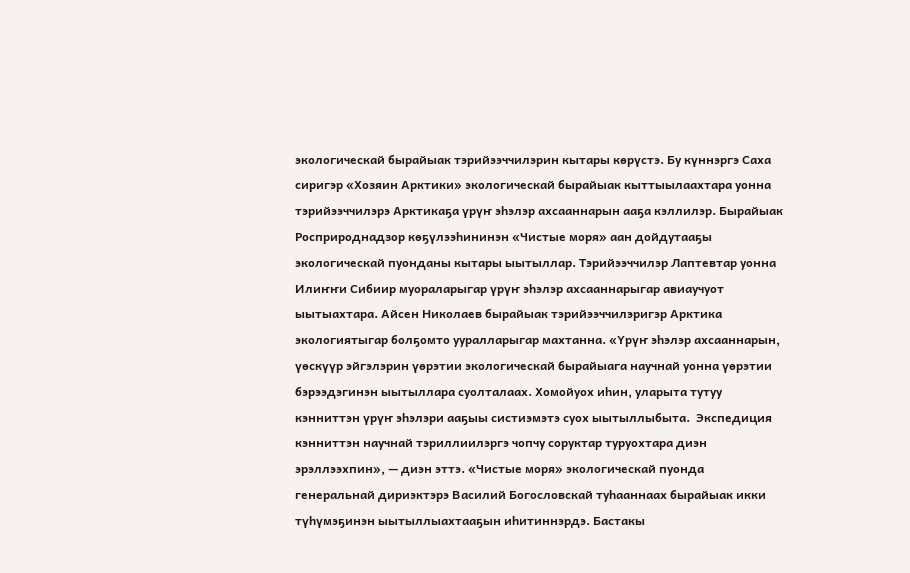экологическай бырайыак тэрийээччилэрин кытары көрүстэ. Бу күннэргэ Саха сиригэр «Хозяин Арктики» экологическай бырайыак кыттыылаахтара уонна тэрийээччилэрэ Арктикаҕа үрүҥ эһэлэр ахсааннарын ааҕа кэллилэр. Бырайыак Росприроднадзор көҕүлээһининэн «Чистые моря» аан дойдутааҕы экологическай пуонданы кытары ыытыллар. Тэрийээччилэр Лаптевтар уонна Илиҥҥи Сибиир муораларыгар үрүҥ эһэлэр ахсааннарыгар авиаучуот ыытыахтара. Айсен Николаев бырайыак тэрийээччилэригэр Арктика экологиятыгар болҕомто ууралларыгар махтанна. «Үрүҥ эһэлэр ахсааннарын, үөскүүр эйгэлэрин үөрэтии экологическай бырайыага научнай уонна үөрэтии бэрээдэгинэн ыытыллара суолталаах. Хомойуох иһин, уларыта тутуу кэнниттэн үрүҥ эһэлэри ааҕыы систиэмэтэ суох ыытыллыбыта.  Экспедиция кэнниттэн научнай тэриллиилэргэ чопчу соруктар туруохтара диэн эрэллээхпин», — диэн эттэ. «Чистые моря» экологическай пуонда генеральнай дириэктэрэ Василий Богословскай туһааннаах бырайыак икки түһүмэҕинэн ыытыллыахтааҕын иһитиннэрдэ. Бастакы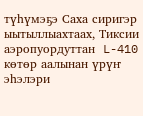түһүмэҕэ Саха сиригэр ыытыллыахтаах, Тиксии аэропуордуттан  L-410 көтөр аалынан үрүҥ эһэлэри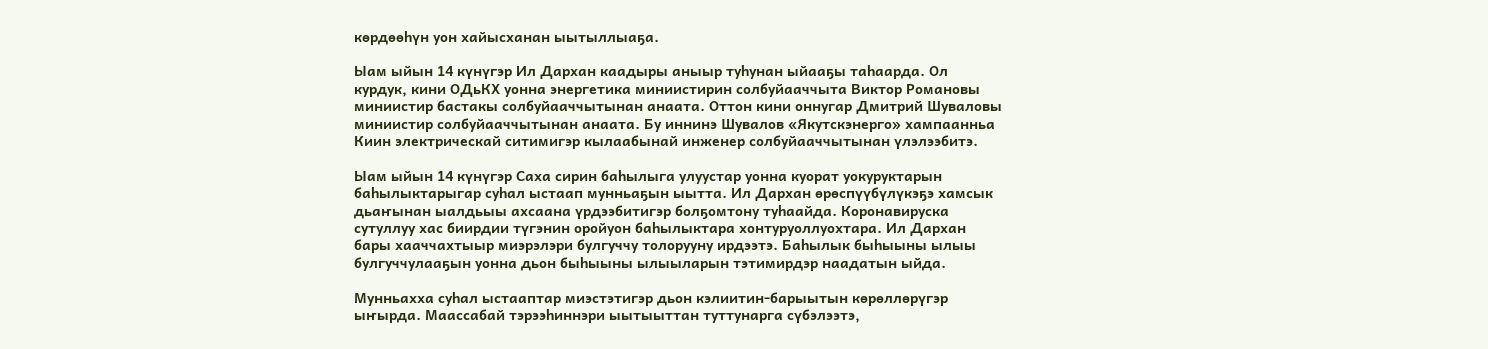көрдөөһүн уон хайысханан ыытыллыаҕа.

Ыам ыйын 14 күнүгэр Ил Дархан каадыры аныыр туһунан ыйааҕы таһаарда. Ол курдук, кини ОДьКХ уонна энергетика миниистирин солбуйааччыта Виктор Романовы миниистир бастакы солбуйааччытынан анаата. Оттон кини оннугар Дмитрий Шуваловы миниистир солбуйааччытынан анаата. Бу иннинэ Шувалов «Якутскэнерго» хампаанньа Киин электрическай ситимигэр кылаабынай инженер солбуйааччытынан үлэлээбитэ.

Ыам ыйын 14 күнүгэр Саха сирин баһылыга улуустар уонна куорат уокуруктарын баһылыктарыгар суһал ыстаап мунньаҕын ыытта. Ил Дархан өрөспүүбүлүкэҕэ хамсык дьаҥынан ыалдьыы ахсаана үрдээбитигэр болҕомтону туһаайда. Коронавируска сутуллуу хас биирдии түгэнин оройуон баһылыктара хонтуруоллуохтара. Ил Дархан бары хааччахтыыр миэрэлэри булгуччу толорууну ирдээтэ. Баһылык быһыыны ылыы булгуччулааҕын уонна дьон быһыыны ылыыларын тэтимирдэр наадатын ыйда.

Мунньахха суһал ыстааптар миэстэтигэр дьон кэлиитин-барыытын көрөллөрүгэр ыҥырда. Маассабай тэрээһиннэри ыытыыттан туттунарга сүбэлээтэ,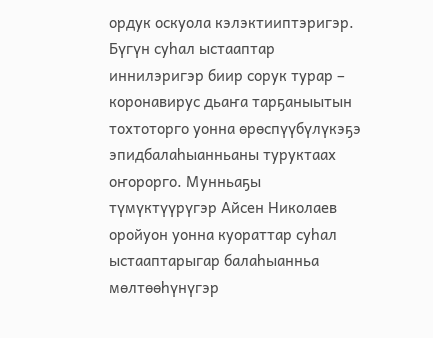ордук оскуола кэлэктииптэригэр. Бүгүн суһал ыстааптар иннилэригэр биир сорук турар – коронавирус дьаҥа тарҕаныытын тохтоторго уонна өрөспүүбүлүкэҕэ эпидбалаһыанньаны туруктаах оҥорорго. Мунньаҕы түмүктүүрүгэр Айсен Николаев оройуон уонна куораттар суһал ыстааптарыгар балаһыанньа мөлтөөһүнүгэр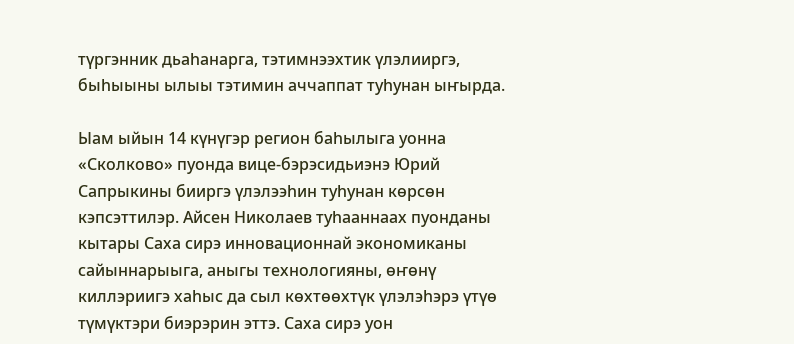түргэнник дьаһанарга, тэтимнээхтик үлэлииргэ, быһыыны ылыы тэтимин аччаппат туһунан ыҥырда.

Ыам ыйын 14 күнүгэр регион баһылыга уонна «Сколково» пуонда вице-бэрэсидьиэнэ Юрий Сапрыкины бииргэ үлэлээһин туһунан көрсөн кэпсэттилэр. Айсен Николаев туһааннаах пуонданы кытары Саха сирэ инновационнай экономиканы сайыннарыыга, аныгы технологияны, өҥөнү киллэриигэ хаһыс да сыл көхтөөхтүк үлэлэһэрэ үтүө түмүктэри биэрэрин эттэ. Саха сирэ уон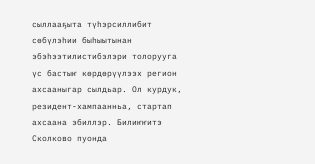сыллааҕыта түһэрсиллибит сөбүлэһии быһыытынан эбэһээтилистибэлэри толорууга үс бастыҥ көрдөрүүлээх регион ахсааныгар сылдьар. Ол курдук, резидент-хампаанньа, стартап ахсаана эбиллэр. Билиҥҥитэ Сколково пуонда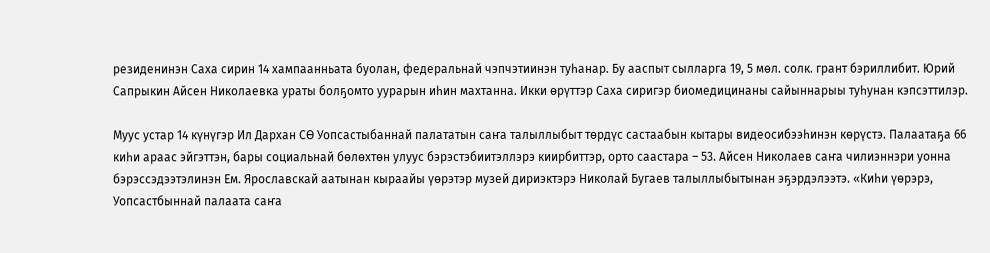резиденинэн Саха сирин 14 хампаанньата буолан, федеральнай чэпчэтиинэн туһанар. Бу ааспыт сылларга 19, 5 мөл. солк. грант бэриллибит. Юрий Сапрыкин Айсен Николаевка ураты болҕомто уурарын иһин махтанна. Икки өрүттэр Саха сиригэр биомедицинаны сайыннарыы туһунан кэпсэттилэр.

Муус устар 14 күнүгэр Ил Дархан СӨ Уопсастыбаннай палататын саҥа талыллыбыт төрдүс састаабын кытары видеосибээһинэн көрүстэ. Палаатаҕа 66 киһи араас эйгэттэн, бары социальнай бөлөхтөн улуус бэрэстэбиитэллэрэ киирбиттэр, орто саастара – 53. Айсен Николаев саҥа чилиэннэри уонна бэрэссэдээтэлинэн Ем. Ярославскай аатынан кыраайы үөрэтэр музей дириэктэрэ Николай Бугаев талыллыбытынан эҕэрдэлээтэ. «Киһи үөрэрэ, Уопсастбыннай палаата саҥа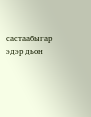састаабыгар эдэр дьон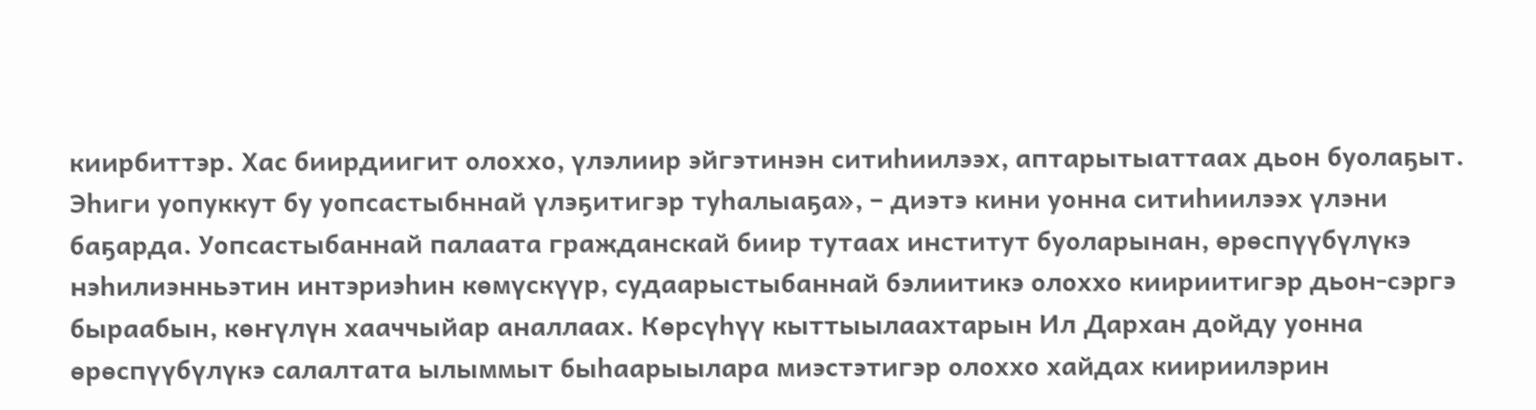киирбиттэр. Хас биирдиигит олоххо, үлэлиир эйгэтинэн ситиһиилээх, аптарытыаттаах дьон буолаҕыт. Эһиги уопуккут бу уопсастыбннай үлэҕитигэр туһалыаҕа», – диэтэ кини уонна ситиһиилээх үлэни баҕарда. Уопсастыбаннай палаата гражданскай биир тутаах институт буоларынан, өрөспүүбүлүкэ нэһилиэнньэтин интэриэһин көмүскүүр, судаарыстыбаннай бэлиитикэ олоххо киириитигэр дьон-сэргэ быраабын, көҥүлүн хааччыйар аналлаах. Көрсүһүү кыттыылаахтарын Ил Дархан дойду уонна өрөспүүбүлүкэ салалтата ылыммыт быһаарыылара миэстэтигэр олоххо хайдах киириилэрин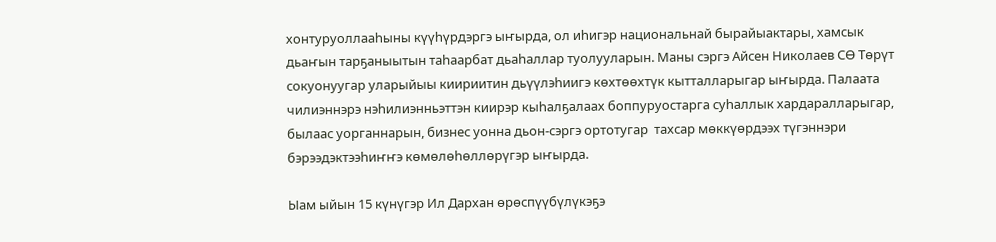хонтуруоллааһыны күүһүрдэргэ ыҥырда, ол иһигэр национальнай бырайыактары, хамсык дьаҥын тарҕаныытын таһаарбат дьаһаллар туолууларын. Маны сэргэ Айсен Николаев СӨ Төрүт сокуонуугар уларыйыы киириитин дьүүлэһиигэ көхтөөхтүк кытталларыгар ыҥырда. Палаата чилиэннэрэ нэһилиэнньэттэн киирэр кыһалҕалаах боппуруостарга суһаллык хардаралларыгар, былаас уорганнарын, бизнес уонна дьон-сэргэ ортотугар  тахсар мөккүөрдээх түгэннэри бэрээдэктээһиҥҥэ көмөлөһөллөрүгэр ыҥырда.

Ыам ыйын 15 күнүгэр Ил Дархан өрөспүүбүлүкэҕэ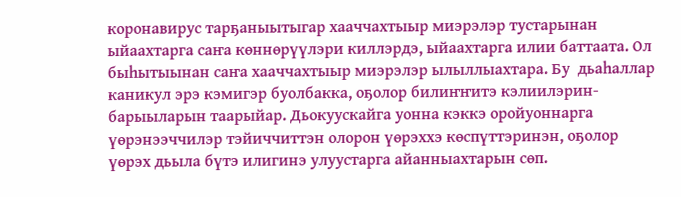коронавирус тарҕаныытыгар хааччахтыыр миэрэлэр тустарынан ыйаахтарга саҥа көннөрүүлэри киллэрдэ, ыйаахтарга илии баттаата. Ол быһытыынан саҥа хааччахтыыр миэрэлэр ылыллыахтара. Бу  дьаһаллар каникул эрэ кэмигэр буолбакка, оҕолор билиҥҥитэ кэлиилэрин-барыыларын таарыйар. Дьокуускайга уонна кэккэ оройуоннарга  үөрэнээччилэр тэйиччиттэн олорон үөрэххэ көспүттэринэн, оҕолор үөрэх дьыла бүтэ илигинэ улуустарга айанныахтарын сөп.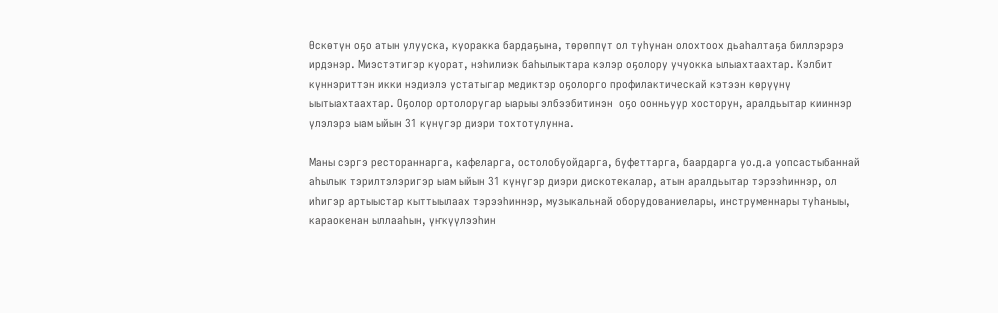Өскөтүн оҕо атын улууска, куоракка бардаҕына, төрөппүт ол туһунан олохтоох дьаһалтаҕа биллэрэрэ ирдэнэр. Миэстэтигэр куорат, нэһилиэк баһылыктара кэлэр оҕолору учуокка ылыахтаахтар. Кэлбит күннэриттэн икки нэдиэлэ устатыгар медиктэр оҕолорго профилактическай кэтээн көрүүнү ыытыахтаахтар. Оҕолор ортолоругар ыарыы элбээбитинэн  оҕо оонньуур хосторун, аралдьытар кииннэр үлэлэрэ ыам ыйын 31 күнүгэр диэри тохтотулунна.

Маны сэргэ рестораннарга, кафеларга, остолобуойдарга, буфеттарга, баардарга уо.д.а уопсастыбаннай аһылык тэрилтэлэригэр ыам ыйын 31 күнүгэр диэри дискотекалар, атын аралдьытар тэрээһиннэр, ол иһигэр артыыстар кыттыылаах тэрээһиннэр, музыкальнай оборудованиелары, инструменнары туһаныы, караокенан ыллааһын, үҥкүүлээһин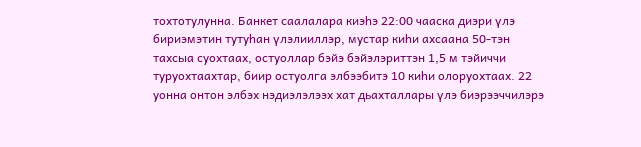тохтотулунна. Банкет саалалара киэһэ 22:00 чааска диэри үлэ бириэмэтин тутуһан үлэлииллэр, мустар киһи ахсаана 50-тэн тахсыа суохтаах, остуоллар бэйэ бэйэлэриттэн 1,5 м тэйиччи туруохтаахтар, биир остуолга элбээбитэ 10 киһи олоруохтаах. 22 уонна онтон элбэх нэдиэлэлээх хат дьахталлары үлэ биэрээччилэрэ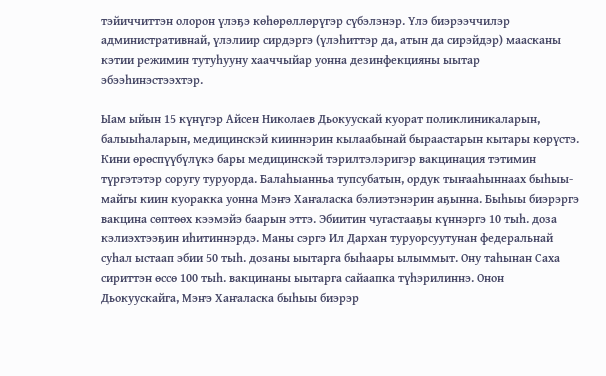тэйиччиттэн олорон үлэҕэ көһөрөллөрүгэр сүбэлэнэр. Үлэ биэрээччилэр административнай, үлэлиир сирдэргэ (үлэһиттэр да, атын да сирэйдэр) маасканы кэтии режимин тутуһууну хааччыйар уонна дезинфекцияны ыытар эбээһинэстээхтэр.

Ыам ыйын 15 күнүгэр Айсен Николаев Дьокуускай куорат поликлиникаларын, балыыһаларын, медицинскэй кииннэрин кылаабынай быраастарын кытары көрүстэ. Кини өрөспүүбүлүкэ бары медицинскэй тэрилтэлэригэр вакцинация тэтимин түргэтэтэр соругу туруорда. Балаһыанньа тупсубатын, ордук тыҥааһыннаах быһыы-майгы киин куоракка уонна Мэҥэ Хаҥаласка бэлиэтэнэрин аҕынна. Быһыы биэрэргэ вакцина сөптөөх кээмэйэ баарын эттэ. Эбиитин чугастааҕы күннэргэ 10 тыһ. доза кэлиэхтээҕин иһитиннэрдэ. Маны сэргэ Ил Дархан туруорсуутунан федеральнай суһал ыстаап эбии 50 тыһ. дозаны ыытарга быһаары ылыммыт. Ону таһынан Саха сириттэн өссө 100 тыһ. вакцинаны ыытарга сайаапка түһэрилиннэ. Онон Дьокуускайга, Мэҥэ Хаҥаласка быһыы биэрэр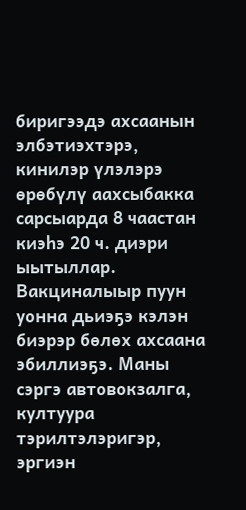биригээдэ ахсаанын элбэтиэхтэрэ, кинилэр үлэлэрэ өрөбүлү аахсыбакка сарсыарда 8 чаастан киэһэ 20 ч. диэри ыытыллар. Вакциналыыр пуун уонна дьиэҕэ кэлэн биэрэр бөлөх ахсаана эбиллиэҕэ. Маны сэргэ автовокзалга, култуура тэрилтэлэригэр, эргиэн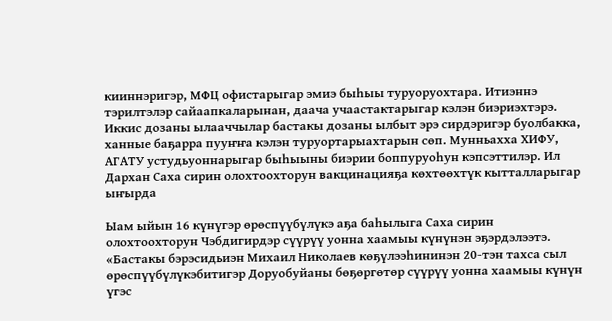кииннэригэр, МФЦ офистарыгар эмиэ быһыы туруоруохтара. Итиэннэ тэрилтэлэр сайаапкаларынан, даача учаастактарыгар кэлэн биэриэхтэрэ. Иккис дозаны ылааччылар бастакы дозаны ылбыт эрэ сирдэригэр буолбакка, ханные баҕарра пууҥҥа кэлэн туруортарыахтарын сөп. Мунньахха ХИФУ, АГАТУ устудьуоннарыгар быһыыны биэрии боппуруоһун кэпсэттилэр. Ил Дархан Саха сирин олохтоохторун вакцинацияҕа көхтөөхтүк кытталларыгар ыҥырда

Ыам ыйын 16 күнүгэр өрөспүүбүлүкэ аҕа баһылыга Саха сирин олохтоохторун Чэбдигирдэр сүүрүү уонна хаамыы күнүнэн эҕэрдэлээтэ. «Бастакы бэрэсидьиэн Михаил Николаев көҕүлээһининэн 20-тэн тахса сыл өрөспүүбүлүкэбитигэр Доруобуйаны бөҕөргөтөр сүүрүү уонна хаамыы күнүн үгэс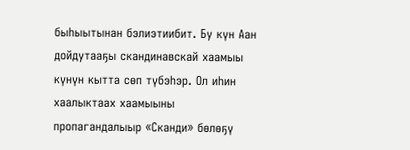быһыытынан бэлиэтиибит. Бу күн Аан дойдутааҕы скандинавскай хаамыы күнүн кытта сөп түбэһэр. Ол иһин хаалыктаах хаамыыны пропагандалыыр «Сканди» бөлөҕү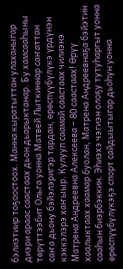бэлиэтиир тоҕоостоох. Манна кыратыттан улаханыгар диэри араас саастаах дьон дьарыктанар. Бу хамсааһыны төрүттээбит Ольга уонна Матвей Лыткиннар саҥаттан саҥа дьону бэйэлэригэр тардан, өрөспүүбүлүкэ үрдүнэн кэккэлэрэ хаҥыыр. Кулууп саамай саастаах чилиэнэ Матрена Андреевна Алексеева – 80 саастаах! Өрүү хаалыктаах хаамар буолан, Матрена Андреевнаҕа бэйэтин сааһын биэрбэккин. Эһиэхэ чэгиэн олоҕу тутуһаргыт уонна өрөспүүбүлүкэҕэ спорт сайдыытыгар дьоһун уонна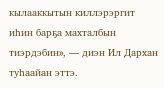кылааккытын киллэрэргит иһин барҕа махталбын тиэрдэбин», — диэн Ил Дархан туһаайан эттэ.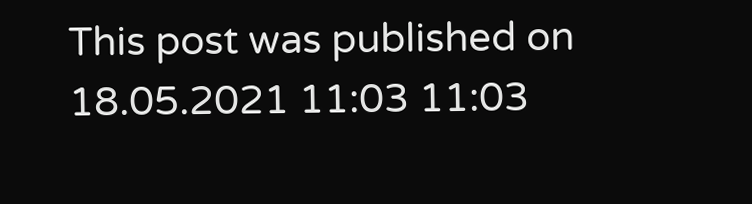This post was published on 18.05.2021 11:03 11:03